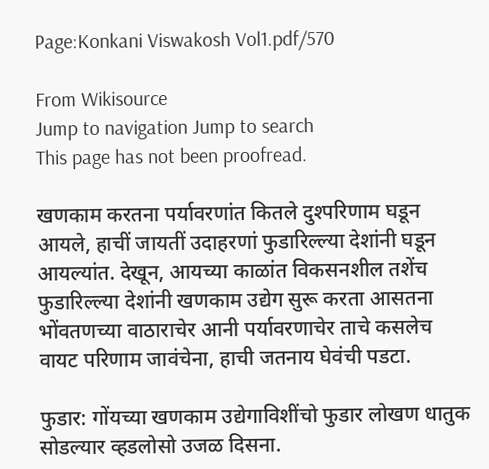Page:Konkani Viswakosh Vol1.pdf/570

From Wikisource
Jump to navigation Jump to search
This page has not been proofread.

खणकाम करतना पर्यावरणांत कितले दुश्परिणाम घडून आयले, हाचीं जायतीं उदाहरणां फुडारिल्ल्या देशांनी घडून आयल्यांत. देखून, आयच्या काळांत विकसनशील तशेंच फुडारिल्ल्या देशांनी खणकाम उद्येग सुरू करता आसतना भोंवतणच्या वाठाराचेर आनी पर्यावरणाचेर ताचे कसलेच वायट परिणाम जावंचेना, हाची जतनाय घेवंची पडटा.

फुडार: गोंयच्या खणकाम उद्येगाविशींचो फुडार लोखण धातुक सोडल्यार व्हडलोसो उजळ दिसना.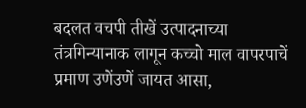बदलत वचपी तीखें उत्पादनाच्या तंत्रगिन्यानाक लागून कच्चो माल वापरपाचें प्रमाण उणेंउणें जायत आसा,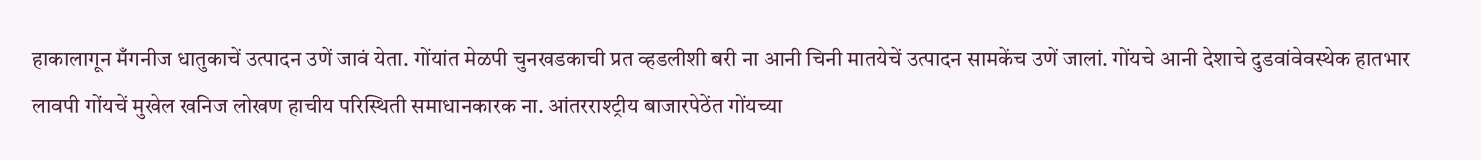हाकालागून मँगनीज धातुकाचें उत्पादन उणें जावं येता. गोंयांत मेळपी चुनखडकाची प्रत व्हडलीशी बरी ना आनी चिनी मातयेचें उत्पादन सामकेंच उणें जालां. गोंयचे आनी देशाचे दुडवांवेवस्थेक हातभार लावपी गोंयचें मुखेल खनिज लोखण हाचीय परिस्थिती समाधानकारक ना. आंतरराश्ट्रीय बाजारपेठेंत गोंयच्या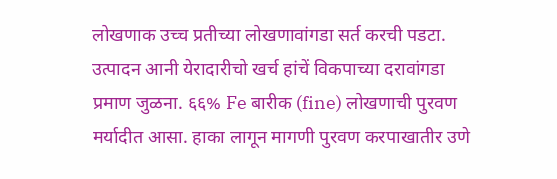लोखणाक उच्च प्रतीच्या लोखणावांगडा सर्त करची पडटा. उत्पादन आनी येरादारीचो खर्च हांचें विकपाच्या दरावांगडा प्रमाण जुळना. ६६% Fe बारीक (fine) लोखणाची पुरवण मर्यादीत आसा. हाका लागून मागणी पुरवण करपाखातीर उणे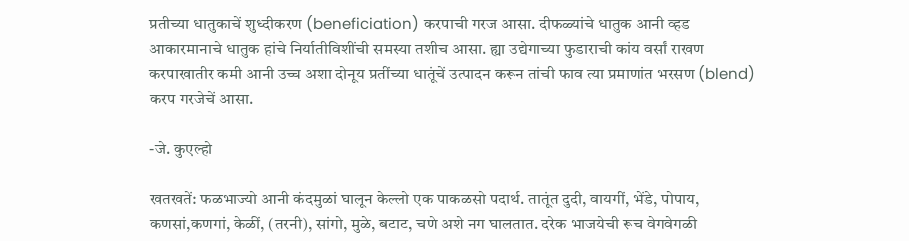प्रतीच्या धातुकाचें शुध्दीकरण (beneficiation) करपाची गरज आसा. दीफळ्यांचे धातुक आनी व्हड आकारमानाचे धातुक हांचे निर्यातीविशींची समस्या तशीच आसा. ह्या उद्येगाच्या फुडाराची कांय वर्सां राखण करपाखातीर कमी आनी उच्च अशा दोनूय प्रतींच्या धातूंचें उत्पादन करून तांची फाव त्या प्रमाणांत भरसण (blend) करप गरजेचें आसा.

-जे. कुएल्हो

खतखतें: फळभाज्यो आनी कंदमुळां घालून केल्लो एक पाकळसो पदार्थ. तातूंत दुदी, वायगीं, भेंडे, पोपाय, कणसां,कणगां, केळीं, (तरनी), सांगो, मुळे, बटाट, चणे अशे नग घालतात. दरेक भाजयेची रूच वेगवेगळी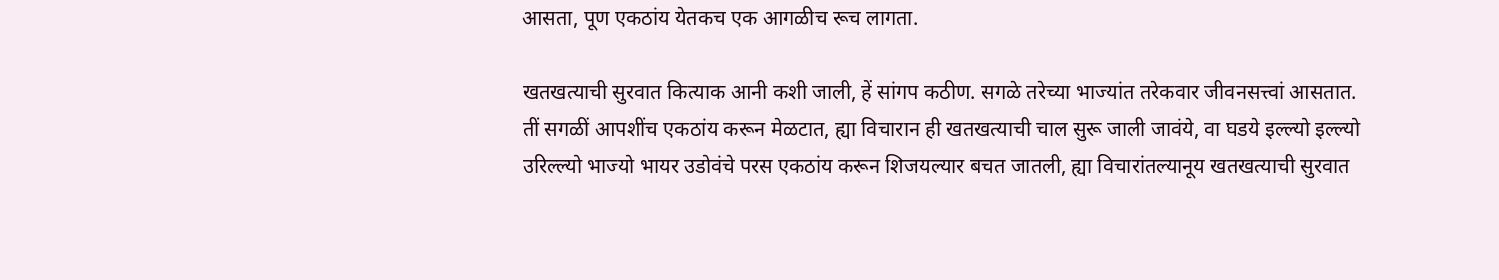आसता, पूण एकठांय येतकच एक आगळीच रूच लागता.

खतखत्याची सुरवात कित्याक आनी कशी जाली, हें सांगप कठीण. सगळे तरेच्या भाज्यांत तरेकवार जीवनसत्त्वां आसतात. तीं सगळीं आपशींच एकठांय करून मेळटात, ह्या विचारान ही खतखत्याची चाल सुरू जाली जावंये, वा घडये इल्ल्यो इल्ल्यो उरिल्ल्यो भाज्यो भायर उडोवंचे परस एकठांय करून शिजयल्यार बचत जातली, ह्या विचारांतल्यानूय खतखत्याची सुरवात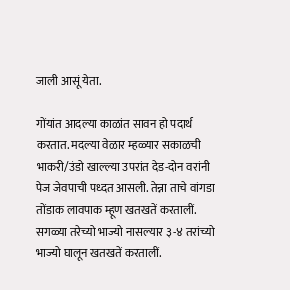जाली आसूं येता.

गोंयांत आदल्या काळांत सावन हो पदार्थ करतात. मदल्या वेळार म्हळ्यार सकाळची भाकरी/उंडो खाल्ल्या उपरांत देड-दोन वरांनी पेज जेवपाची पध्दत आसली. तेन्ना ताचे वांगडा तोंडाक लावपाक म्हूण खतखतें करतालीं. सगळ्या तरेच्यो भाज्यो नासल्यार ३-४ तरांच्यो भाज्यो घालून खतखतें करतालीं.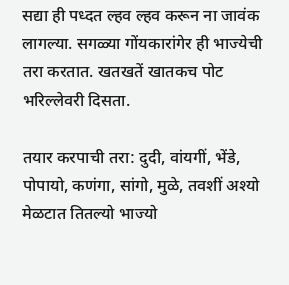सद्या ही पध्दत ल्हव ल्हव करून ना जावंक लागल्या. सगळ्या गोंयकारांगेर ही भाज्येची तरा करतात. खतखतें खातकच पोट भरिल्लेवरी दिसता.

तयार करपाची तरा: दुदी, वांयगीं, भेंडे, पोपायो, कणंगा, सांगो, मुळे, तवशीं अश्यो मेळटात तितल्यो भाज्यो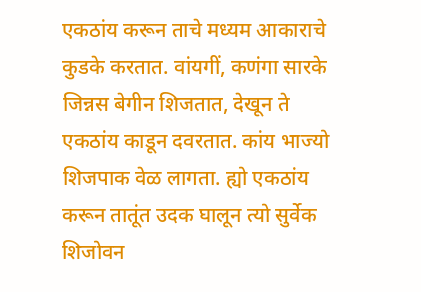एकठांय करून ताचे मध्यम आकाराचे कुडके करतात. वांयगीं, कणंगा सारके जिन्नस बेगीन शिजतात, देखून ते एकठांय काडून दवरतात. कांय भाज्यो शिजपाक वेळ लागता. ह्यो एकठांय करून तातूंत उदक घालून त्यो सुर्वेक शिजोवन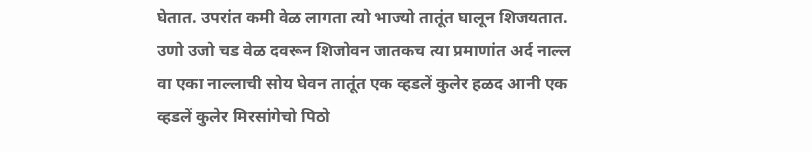घेतात. उपरांत कमी वेळ लागता त्यो भाज्यो तातूंत घालून शिजयतात. उणो उजो चड वेळ दवरून शिजोवन जातकच त्या प्रमाणांत अर्द नाल्ल वा एका नाल्लाची सोय घेवन तातूंत एक व्हडलें कुलेर हळद आनी एक व्हडलें कुलेर मिरसांगेचो पिठो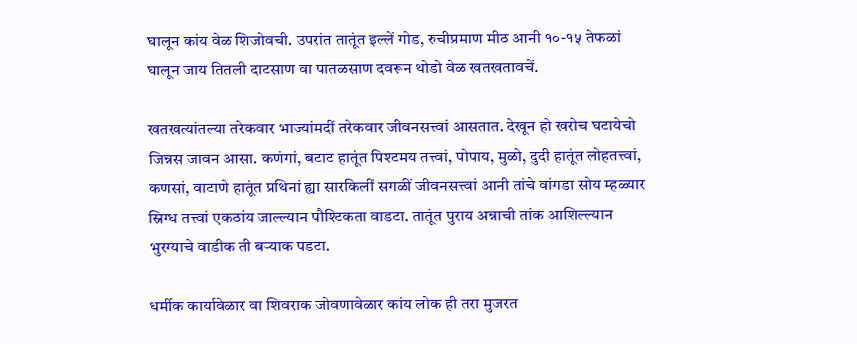घालून कांय वेळ शिजोवची. उपरांत तातूंत इल्लें गोड, रुचीप्रमाण मीठ आनी १०-१५ तेफळां घालून जाय तितली दाटसाण वा पातळसाण दवरून थोडो वेळ खतखतावचें.

खतखत्यांतल्या तरेकवार भाज्यांमदीं तरेकवार जीवनसत्त्वां आसतात. देखून हो खरोच घटायेचो जिन्नस जावन आसा. कणंगां, बटाट हातूंत पिश्टमय तत्त्वां, पोपाय, मुळो, दुदी हातूंत लोहतत्त्वां, कणसां, वाटाणे हातूंत प्रथिनां ह्या सारकिलीं सगळीं जीवनसत्त्वां आनी तांचे वांगडा सोय म्हळ्यार स्निग्ध तत्त्वां एकठांय जाल्ल्यान पौश्टिकता वाडटा. तातूंत पुराय अन्नाची तांक आशिल्ल्यान भुरग्याचे वाडीक ती बऱ्याक पडटा.

धर्मीक कार्यावेळार वा शिवराक जोवणावेळार कांय लोक ही तरा मुजरत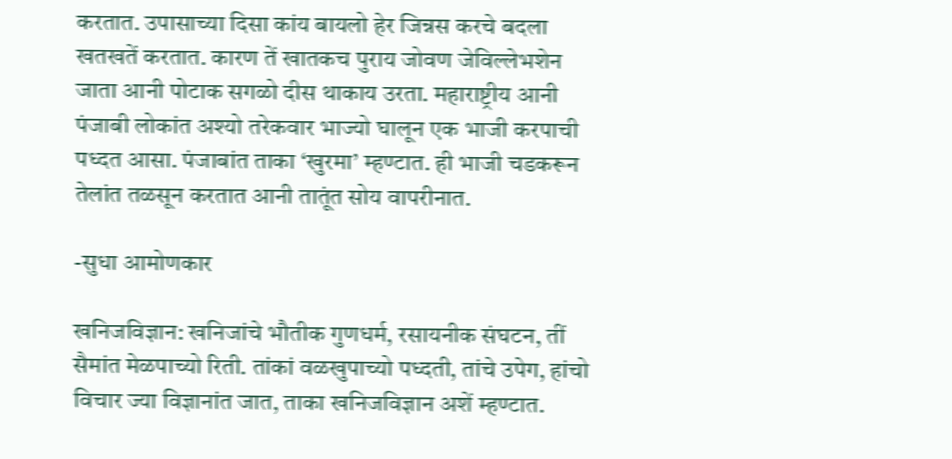करतात. उपासाच्या दिसा कांय बायलो हेर जिन्नस करचे बदला खतखतें करतात. कारण तें खातकच पुराय जोवण जेविल्लेभशेन जाता आनी पोटाक सगळो दीस थाकाय उरता. महाराष्ट्रीय आनी पंजाबी लोकांत अश्यो तरेकवार भाज्यो घालून एक भाजी करपाची पध्दत आसा. पंजाबांत ताका ‘खुरमा’ म्हण्टात. ही भाजी चडकरून तेलांत तळसून करतात आनी तातूंत सोय वापरीनात.

-सुधा आमोणकार

खनिजविज्ञान: खनिजांचे भौतीक गुणधर्म, रसायनीक संघटन, तीं सैमांत मेळपाच्यो रिती. तांकां वळखुपाच्यो पध्दती, तांचे उपेग, हांचो विचार ज्या विज्ञानांत जात, ताका खनिजविज्ञान अशें म्हण्टात.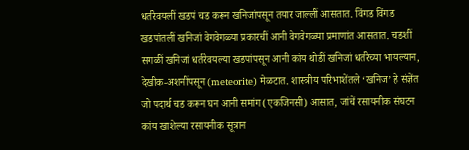धर्तरेवयलीं खडपं चड करून खनिजांपसून तयार जाल्लीं आसतात. विंगड विंगड खडपांतलीं खनिजां वेगवेगळ्या प्रकारचीं आनी वेगवेगळ्या प्रमाणांत आसतात. चडशीं सगळीं खनिजां धर्तरेवयल्या खडपांपसून आनी कांय थोडीं खनिजां धर्तरेच्या भायल्यान, देखीक-अशनींपसून (meteorite) मेळटात. शास्त्रीय परिभाशेंतले ‘खनिज’ हे संज्ञेंत जो पदार्थ चड करून घन आनी समांग (एकजिनसी) आसात, जांचें रसायनीक संघटन कांय खाशेल्या रसायनीक सूत्रान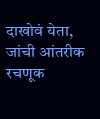दाखोवं येता, जांची आंतरीक रचणूक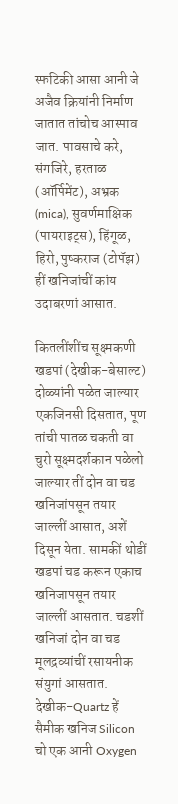स्फटिकी आसा आनी जे अजैव क्रियांनी निर्माण जातात तांचोच आस्पाव जात. पावसाचे करे, संगजिरे, हरताळ (ऑर्पिमेंट), अभ्रक (mica), सुवर्णमाक्षिक (पायराइट्स), हिंगूळ, हिरो, पुष्कराज (टोपॅझ) हीं खनिजांचीं कांय उदाबरणां आसात.

कितलींशींच सूक्ष्मकणी खडपां (देखीक-बेसाल्ट) दोळ्यांनी पळेत जाल्यार एकजिनसी दिसतात, पूण तांची पातळ चकती वा चुरो सूक्ष्मदर्शकान पळेलो जाल्यार तीं दोन वा चड खनिजांपसून तयार जाल्लीं आसात, अशें दिसून येता. सामकीं थोडीं खडपां चड करून एकाच खनिजापसून तयार जाल्लीं आसतात. चडशीं खनिजां दोन वा चड मूलद्रव्यांचीं रसायनीक संयुगां आसतात. देखीक-Quartz हें सैमीक खनिज Silicon चो एक आनी Oxygen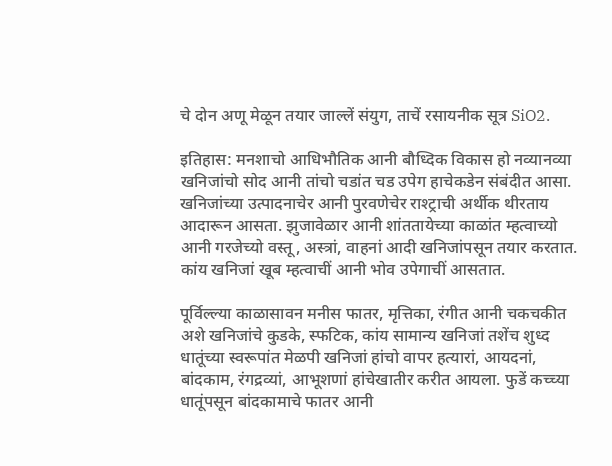चे दोन अणू मेळून तयार जाल्लें संयुग, ताचें रसायनीक सूत्र SiO2.

इतिहास: मनशाचो आधिभौतिक आनी बौध्दिक विकास हो नव्यानव्या खनिजांचो सोद आनी तांचो चडांत चड उपेग हाचेकडेन संबंदीत आसा. खनिजांच्या उत्पादनाचेर आनी पुरवणेचेर राश्ट्राची अर्थीक थीरताय आदारून आसता. झुजावेळार आनी शांततायेच्या काळांत म्हत्वाच्यो आनी गरजेच्यो वस्तू, अस्त्रां, वाहनां आदी खनिजांपसून तयार करतात. कांय खनिजां खूब म्हत्वाचीं आनी भोव उपेगाचीं आसतात.

पूर्विल्ल्या काळासावन मनीस फातर, मृत्तिका, रंगीत आनी चकचकीत अशे खनिजांचे कुडके, स्फटिक, कांय सामान्य खनिजां तशेंच शुध्द धातूंच्या स्वरूपांत मेळपी खनिजां हांचो वापर हत्यारां, आयदनां, बांदकाम, रंगद्रव्यां, आभूशणां हांचेखातीर करीत आयला. फुडें कच्च्या धातूंपसून बांदकामाचे फातर आनी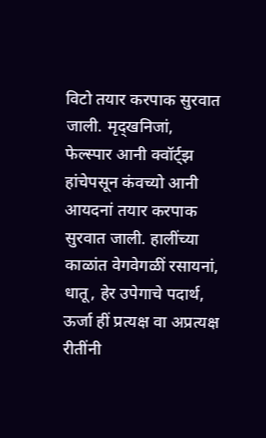विटो तयार करपाक सुरवात जाली. मृद्खनिजां, फेल्स्पार आनी क्वॉर्ट्झ हांचेपसून कंवच्यो आनी आयदनां तयार करपाक सुरवात जाली. हालींच्या काळांत वेगवेगळीं रसायनां, धातू, हेर उपेगाचे पदार्थ, ऊर्जा हीं प्रत्यक्ष वा अप्रत्यक्ष रीतींनी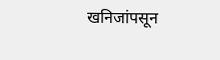खनिजांपसून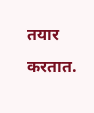तयार करतात.